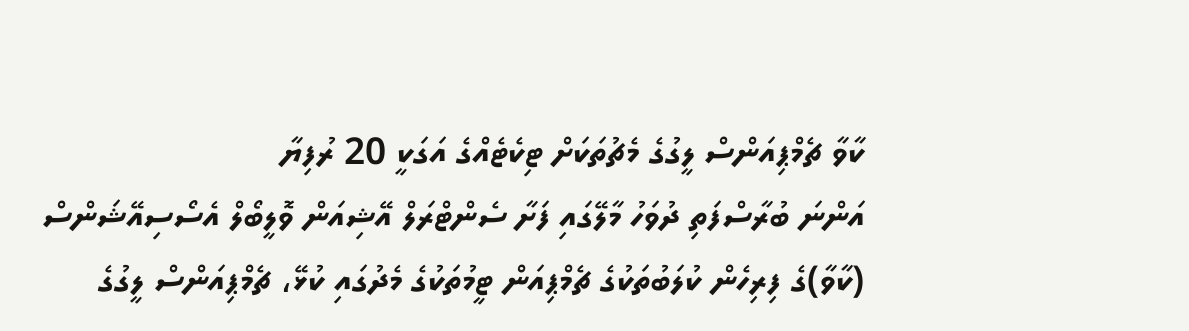ކާވާ ޗެމްޕިއަންސް ލީގުގެ މެޗުތަކަށް ޓިކެޓެއްގެ އަގަކީ 20 ރުފިޔާ
އަންނަ ބުރާސްފަތި ދުވަހު މާލޭގައި ފަށާ ސެންޓްރަލް އޭޝިއަން ވޮލީބޯލް އެސޯސިއޭޝަންސް (ކާވާ)ގެ ފިރިހެން ކުލަބުތަކުގެ ޗެމްޕިއަން ޓީމުތަކުގެ މެދުގައި ކުޅޭ، ޗެމްޕިއަންސް ލީގުގެ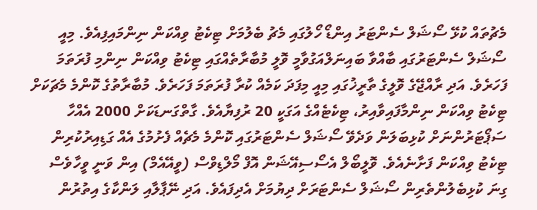މެޗުތައް ކުޅޭ ސޯޝަލް ސެންޓަރު އިންޑޯ ހޯލުގައި މެޗު ބެލުމަށް ޓިކެޓު ވިއްކަން ނިންމައިފިއެވެ. މިއީ ސޯޝަލް ސެންޓަރުގައި ބާއްވާ ބައިނަލްއަގުވާމީ ވޮލީ މުބާރާތެއްގައި ޓިކެޓު ވިއްކަން ނިންމި ފުރަތަމަ ފަހަރެވެ. އަދި ރާއްޖޭގެ ވޮލީގެ ތާރީޚުގައި މިއީ މިފަދަ ކަމެއް ކުރާ ފުރަތަމަ ފަހަރެވެ. މުބާރާތުގެ ކޮންމެ މެޗަކަށް ޓިކެޓު ވިއްކަން ނިންމާފައިވާއިރު، ޓިކެޓެއްގެ އަގަކީ 20 ރުފިޔާއެވެ. ގާތްގަނޑަކަށް 2000 އެއްހާ ސަޕޯޓަރުންނަށް ކުޅިބަލަން ވަދެވޭ ސޯޝަލް ސެންޓަރުގައި ކޮންމެ މެޗެއް ފެށުމުގެ އެއް ގަޑިއިރުކުރިން ޓިކެޓު ވިއްކަން ފަށާނެއެވެ. ވޮލީބޯލް އެސޯސިއޭޝަން އޮފް މޯލްޑިވްސް (ވީއޭއެމް) އިން ވަނީ ވީހާވެސް ގިނަ ކުޅިބެލުންތެރިން ސޯޝަލް ސެންޓަރަށް ދިޔުމަށް އެދިފައެވެ. އަދި ނޭޕާލާއި ލަންކާގެ އިތުރުން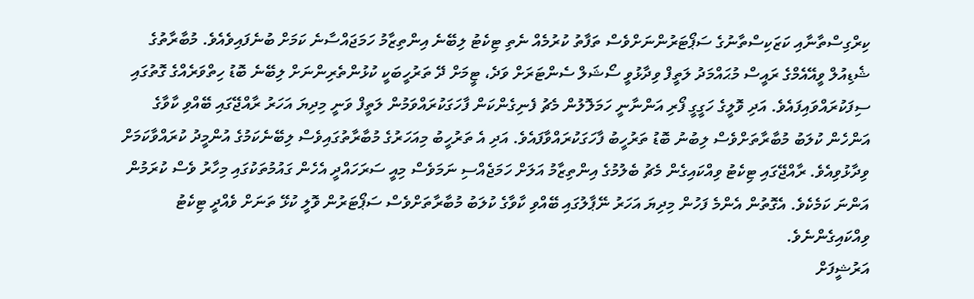ކިރްގިސްތާނާއި ކަޒަކިސްތާނުގެ ސަޕޯޓަރުންނަށްވެސް ތަފާތު ކުރުމެއް ނެތި ޓިކެޓު ލިބޭނެ އިންތިޒާމު ހަމަޖައްސާނެ ކަމަށް ބުނެފައިވެއެވެ. މުބާރާތުގެ ޝެޑިއުލް ވީއޭއެމްގެ ރައީސް މުޙައްމަދު ލަތީފް ވިދާޅުވީ ސޯޝަލް ސެންޓަރަށް ވަދެ، ޓީމަށް ދޭ ތަރުހީބަކީ ކުޅުންތެރިންނަށް ލިބޭނެ ބޮޑު ހިތްވަރެއްގެ ގޮތުގައި ސިފަކުރައްވައިފައެވެ. އަދި ވޮލީގެ ހަގީގީ ފޯރި އަންނާނީ ހަމަލޮލުން މެޗު ފެނިގެންކަން ފާހަގަކުރައްވަމުން ލަތީފް ވަނީ މިދިޔަ އަހަރު ރާއްޖޭގައި ބޭއްވި ކާވާގެ އަންހެން ކުލަބު މުބާރާތަށްވެސް ލިބުނު ބޮޑު ތަރުހީބު ފާހަގަކުރައްވާފައެވެ. އަދި އެ ތަރުހީބު މިއަހަރުގެ މުބާރާތުގައިވެސް ލިބޭނެކަމުގެ އުންމީދު ކުރައްވާކަމަށް ވިދާޅުވިއެވެ. ރާއްޖޭގައި ޓިކެޓު ވިއްކައިގެން މެޗު ބެލުމުގެ އިންތިޒާމު އަލަށް ހަމަޖެއްސި ނަމަވެސް މިއީ ސަރަހައްދީ އެހެން ގައުމުތަކުގައި މިހާރު ވެސް ކުރަމުން އަންނަ ކަމެކެވެ. އެގޮތުން އެންމެ ފަހުން މިދިޔަ އަހަރު ނޭޕާލުގައި ބޭއްވި ކާވާގެ ކުލަބު މުބާރާތަށްވެސް ސަޕޯޓަރުން ވޮލީ ކުޅޭ ތަނަށް ވެއްދީ ޓިކެޓު ވިއްކައިގެންނެވެ.
އަރުޝީފަށް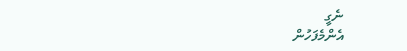ނެގީ
އެންމެފަހުން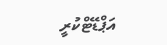އަޕްޑޭޓްކުރީ